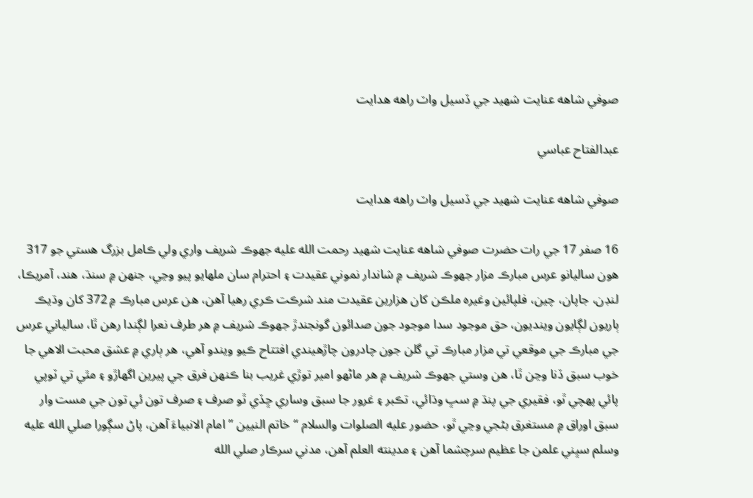صوفي شاهه عنايت شهيد جي ڏسيل واٽ راهه هدايت

عبدالفتاح عباسي

صوفي شاهه عنايت شهيد جي ڏسيل واٽ راهه هدايت

16 صفر 17 جي رات حضرت صوفي شاهه عنايت شهيد رحمت الله عليه جھوڪ شريف واري ولي ڪامل بزرگ هستي جو 317 هون ساليانو عرس مبارڪ مزار جھوڪ شريف ۾ شاندار نموني عقيدت ۽ احترام سان ملهايو پيو وڃي، جنهن ۾ سنڌ، هند، آمريڪا، لنڊن، جاپان، چين، فلپائين وغيره ملڪن کان هزارين عقيدت مند شرڪت ڪري رهيا آهن، هن عرس مبارڪ ۾ 372 کان وڌيڪ ٻاريون لڳايون وينديون، حق موجود سدا موجود جون صدائون گونجندڙ جھوڪ شريف ۾ هر طرف نعرا لڳندا رهن ٿا، سالياني عرس جي مبارڪ جي موقعي تي مزار مبارڪ تي گلن جون چادرون چاڙهيندي افتتاح ڪيو ويندو آهي، هر ٻاري ۾ عشق محبت الاهي جا خوب سبق ڏنا وڃن ٿا، هن وستي جھوڪ شريف ۾ هر ماڻهو امير توڙي غريب بنا ڪنهن فرق جي پيرين اگهاڙو ۽ مٿي تي ٽوپي پائي پهچي ٿو، فقيري جي پنڌ ۾ سڀ وڌائي، تڪبر ۽ غرور جا سبق وساري ڇڏي ٿو صرف ۽ صرف تون ئي تون جي مست وار سبق اوراق ۾ مستغرق بڻجي وڃي ٿو، حضور عليه الصلوات والسلام “ خاتم النيين ” امام الانبياءَ آهن، پاڻ سڳورا صلي الله عليه وسلم سڀني علمن جا عظيم سرچشما آهن ۽ مدينته العلم آهن، مدني سرڪار صلي الله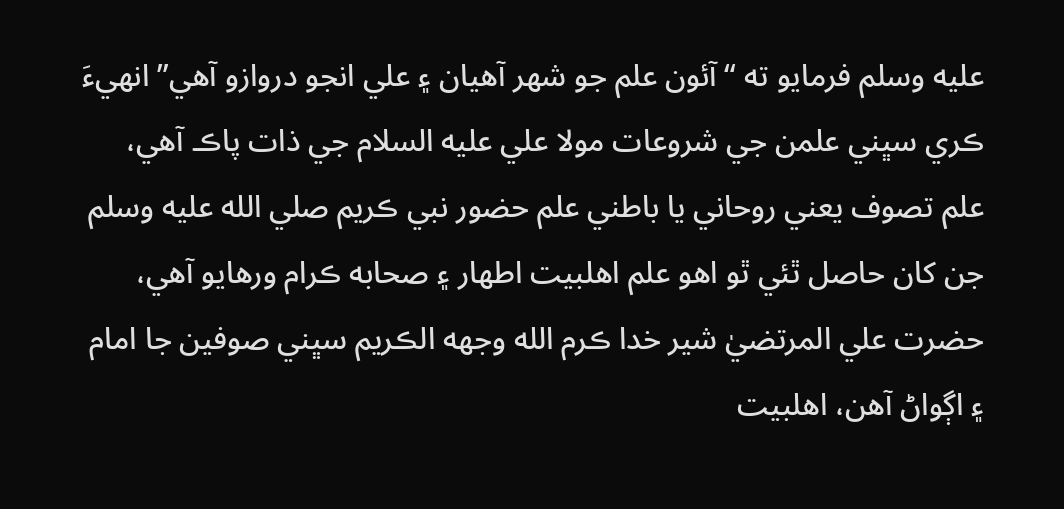عليه وسلم فرمايو ته “ آئون علم جو شهر آهيان ۽ علي انجو دروازو آهي” انهيءَ ڪري سڀني علمن جي شروعات مولا علي عليه السلام جي ذات پاڪ آهي، علم تصوف يعني روحاني يا باطني علم حضور نبي ڪريم صلي الله عليه وسلم جن کان حاصل ٿئي ٿو اهو علم اهلبيت اطهار ۽ صحابه ڪرام ورهايو آهي، حضرت علي المرتضيٰ شير خدا ڪرم الله وجهه الڪريم سڀني صوفين جا امام ۽ اڳواڻ آهن، اهلبيت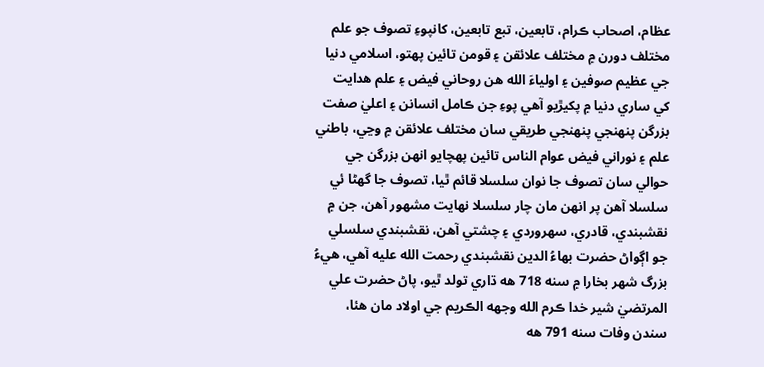عظام، اصحاب ڪرام، تابعين، تبع تابعين، کانپوءِ تصوف جو علم مختلف دورن ۾ مختلف علائقن ۽ قومن تائين پهتو، اسلامي دنيا جي عظيم صوفين ۽ اولياءَ الله هن روحاني فيض ۽ علم هدايت کي ساري دنيا ۾ پکيڙيو آهي پوءِ جن ڪامل انسانن ۽ اعليٰ صفت بزرگن پنهنجي پنهنجي طريقي سان مختلف علائقن ۾ وڃي، باطني علم ۽ نوراني فيض عوام الناس تائين پهچايو انهن بزرگن جي حوالي سان تصوف جا نوان سلسلا قائم ٿيا، تصوف جا گهڻا ئي سلسلا آهن پر انهن مان چار سلسلا نهايت مشهور آهن، جن ۾ نقشبندي، قادري، سهروردي ۽ چشتي آهن، نقشبندي سلسلي جو اڳواڻ حضرت بهاءُ الدين نقشبندي رحمت الله عليه آهي، هيءُ بزرگ شهر بخارا ۾ سنه 718 هه ڌاري تولد ٿيو، پاڻ حضرت علي المرتضيٰ شير خدا ڪرم الله وجهه الڪريم جي اولاد مان هئا،  سندن وفات سنه 791 هه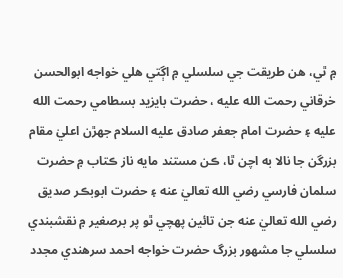۾ ٿي، هن طريقت جي سلسلي ۾ اڳتي هلي خواجه ابوالحسن خرقاني رحمت الله عليه ، حضرت بايزيد بسطامي رحمت الله عليه ۽ حضرت امام جعفر صادق عليه السلام جهڙن اعليٰ مقام بزرگن جا نالا به اچن ٿا، ڪن مستند مايه ناز ڪتاب ۾ حضرت سلمان فارسي رضي الله تعاليٰ عنه ۽ حضرت ابوبڪر صديق رضي الله تعاليٰ عنه جن تائين پهچي ٿو پر برصغير ۾ نقشبندي سلسلي جا مشهور بزرگ حضرت خواجه احمد سرهندي مجدد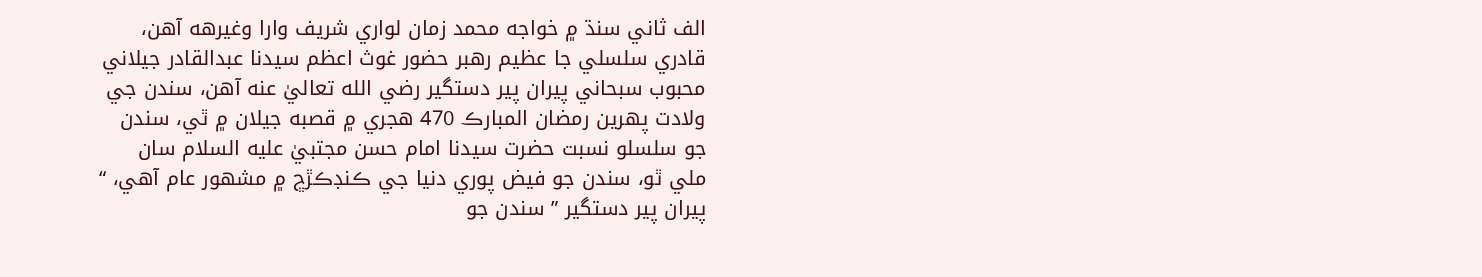الف ثاني سنڌ ۾ خواجه محمد زمان لواري شريف وارا وغيرهه آهن، قادري سلسلي جا عظيم رهبر حضور غوث اعظم سيدنا عبدالقادر جيلاني محبوب سبحاني پيران پير دستگير رضي الله تعاليٰ عنه آهن، سندن جي ولادت پهرين رمضان المبارڪ 470 هجري ۾ قصبه جيلان ۾ ٿي، سندن جو سلسلو نسبت حضرت سيدنا امام حسن مجتبيٰ عليه السلام سان ملي ٿو، سندن جو فيض پوري دنيا جي ڪنڊڪڙڇ ۾ مشهور عام آهي، “ پيران پير دستگير ” سندن جو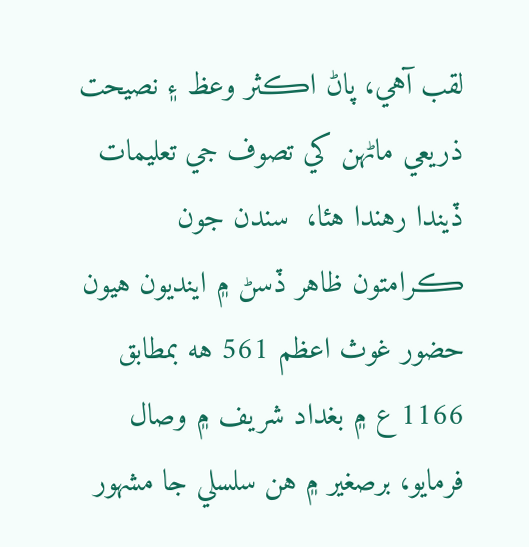لقب آهي، پاڻ اڪثر وعظ ۽ نصيحت ذريعي ماڻهن کي تصوف جي تعليمات ڏيندا رهندا هئا،  سندن جون ڪرامتون ظاهر ڏسڻ ۾ اينديون هيون حضور غوث اعظم 561 هه بمطابق 1166 ع ۾ بغداد شريف ۾ وصال فرمايو، برصغير ۾ هن سلسلي جا مشهور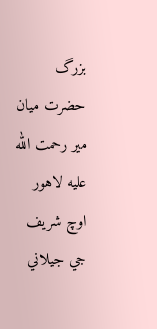بزرگ حضرت ميان مير رحمت الله عليه لاهور اوچ شريف جي جيلاني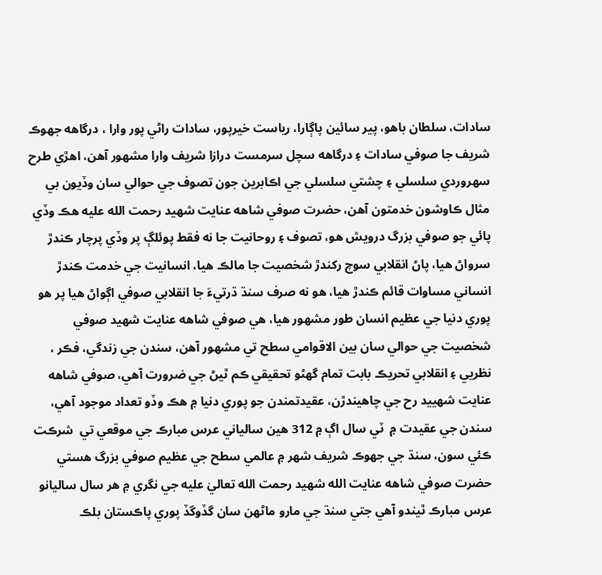سادات، سلطان باهو، پير سائين پاڳارا، رياست خيرپور، سادات راڻي پور وارا ، درگاهه جهوڪ شريف جا صوفي سادات ۽ درگاهه سچل سرمست درازا شريف وارا مشهور آهن، اهڙي طرح سهروردي سلسلي ۽ چشتي سلسلي جي اڪابرين جون تصوف جي حوالي سان وڏيون بي مثال ڪاوشون خدمتون آهن، حضرت صوفي شاهه عنايت شهيد رحمت الله عليه هڪ وڏي پائي جو صوفي بزرگ درويش هو، تصوف ۽ روحانيت جا نه فقط پوئلڳ پر وڏي پرچار ڪندڙ سرواڻ هيا، پاڻ انقلابي سوچ رکندڙ شخصيت جا مالڪ هيا، انسانيت جي خدمت ڪندڙ انساني مساوات قائم ڪندڙ هيا، هو نه صرف سنڌ ڌرتيءَ جا انقلابي صوفي اڳواڻ هيا پر هو پوري دنيا جي عظيم انسان طور مشهور هيا، هي صوفي شاهه عنايت شهيد صوفي شخصيت جي حوالي سان بين الاقوامي سطح تي مشهور آهن، سندن جي زندگي، فڪر ، نظريي ۽ انقلابي تحريڪ بابت تمام گهڻو تحقيقي ڪم ٿيڻ جي ضرورت آهي، صوفي شاهه عنايت شهييد رح جي چاهيندڙن، عقيدتمندن جو پوري دنيا ۾ هڪ وڏو تعداد موجود آهي، سندن جي عقيدت ۾  ٽي سال اڳ ۾ 312 هين سالياني عرس مبارڪ جي موقعي تي  شرڪت ڪئي سون، سنڌ جي جهوڪ شريف شهر ۾ عالمي سطح جي عظيم صوفي بزرگ هستي حضرت صوفي شاهه عنايت الله شهيد رحمت الله تعاليٰ عليه جي نگري ۾ هر سال ساليانو عرس مبارڪ ٿيندو آهي جتي سنڌ جي مارو ماڻهن سان گڏوگڏ پوري پاڪستان بلڪ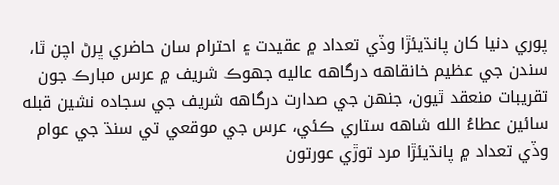پوري دنيا کان پانڌيئڙا وڏي تعداد ۾ عقيدت ۽ احترام سان حاضري ڀرڻ اچن ٿا، سندن جي عظيم خانقاهه درگاهه عاليه جهوڪ شريف ۾ عرس مبارڪ جون تقريبات منعقد ٿيون، جنهن جي صدارت درگاهه شريف جي سجاده نشين قبله سائين عطاءُ الله شاهه ستاري ڪئي، عرس جي موقعي تي سنڌ جي عوام وڏي تعداد ۾ پانڌيئڙا مرد توڙي عورتون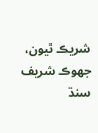شريڪ ٿيون، جهوڪ شريف سنڌ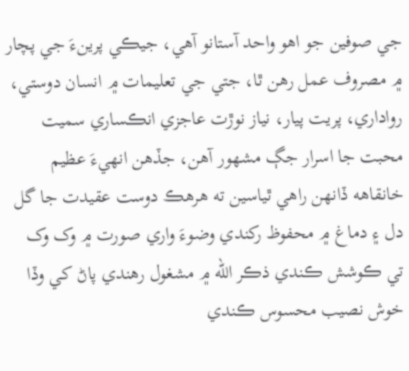جي صوفين جو اهو واحد آستانو آهي، جيڪي پرينءَ جي پچار ۾ مصروف عمل رهن ٿا، جتي جي تعليمات ۾ انسان دوستي، رواداري، پريت پيار، نياز نوڙت عاجزي انڪساري سميت محبت جا اسرار جڳ مشهور آهن، جڏهن انهيءَ عظيم خانقاهه ڏانهن راهي ٿياسين ته هرهڪ دوست عقيدت جا گل دل ۽ دماغ ۾ محفوظ رکندي وضوءَ واري صورت ۾ وک وک تي ڪوشش ڪندي ذڪر الله ۾ مشغول رهندي پاڻ کي وڏا خوش نصيب محسوس ڪندي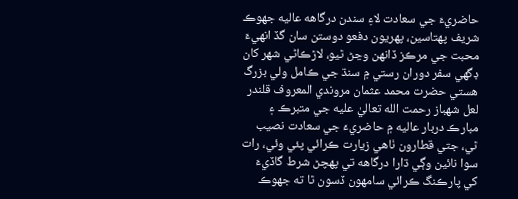حاضريءَ جي سعادت لاءِ سندن درگاهه عاليه جهوڪ شريف پهتاسين، پهريون دفعو دوستن سان گڏ انهيءَ محبت جي مرڪز ڏانهن وڃڻ ٿيو، لاڙڪاڻي شهر کان ڊگهي سفر دوران رستي ۾ سنڌ جي ڪامل ولي بزرگ هستي حضرت محمد عثمان مروندي المعروف قلندر لعل شهباز رحمت الله تعاليٰ عليه جي متبرڪ ۽ مبارڪ دربار عاليه ۾ حاضريءَ جي سعادت نصيب ٿي، جتي قطارون ٺاهي زيارت ڪرائي پئي وئي، رات سوا نائين وڳي ڌارا درگاهه تي پهچڻ شرط گاڏيءَ کي پارڪنگ ڪرائي سامهون ڏسون ٿا ته جهوڪ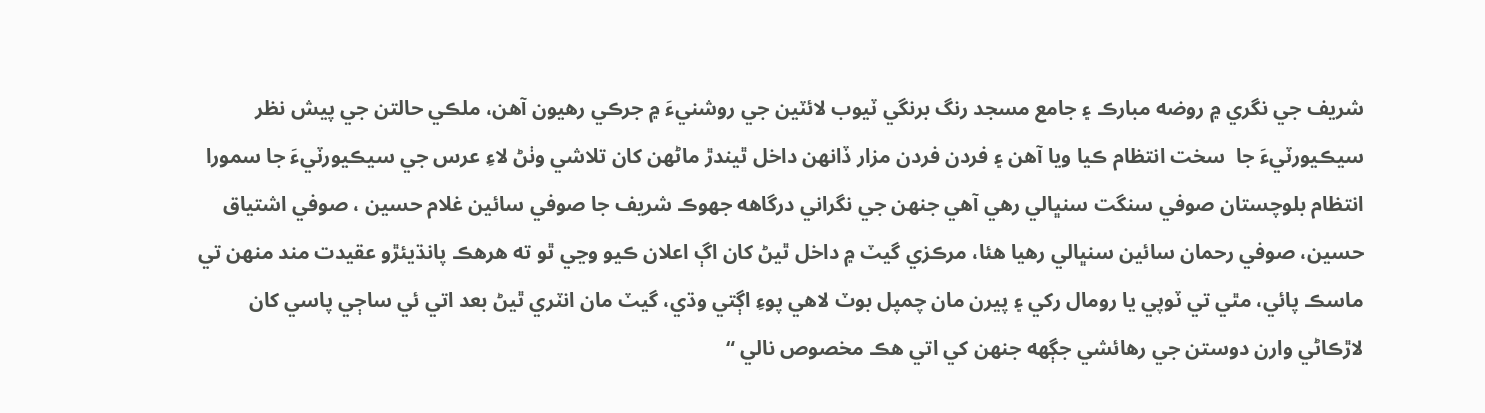شريف جي نگري ۾ روضه مبارڪ ۽ جامع مسجد رنگ برنگي ٽيوب لائٽين جي روشنيءَ ۾ جرڪي رهيون آهن، ملڪي حالتن جي پيش نظر سيڪيورٽيءَ جا  سخت انتظام ڪيا ويا آهن ۽ فردن فردن مزار ڏانهن داخل ٿيندڙ ماڻهن کان تلاشي وٺڻ لاءِ عرس جي سيڪيورٽيءَ جا سمورا انتظام بلوچستان صوفي سنگت سنڀالي رهي آهي جنهن جي نگراني درگاهه جهوڪ شريف جا صوفي سائين غلام حسين ، صوفي اشتياق حسين، صوفي رحمان سائين سنڀالي رهيا هئا، مرڪزي گيٽ ۾ داخل ٿيڻ کان اڳ اعلان ڪيو وڃي ٿو ته هرهڪ پانڌيئڙو عقيدت مند منهن تي ماسڪ پائي، مٿي تي ٽوپي يا رومال رکي ۽ پيرن مان چمپل بوٽ لاهي پوءِ اڳتي وڌي، گيٽ مان انٽري ٿيڻ بعد اتي ئي ساڄي پاسي کان لاڙڪاڻي وارن دوستن جي رهائشي جڳهه جنهن کي اتي هڪ مخصوص نالي “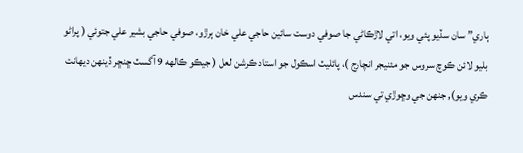ٻاري” سان سڏيو پئي ويو، اتي لاڙڪاڻي جا صوفي دوست سائين حاجي علي خان ٻرڙو، صوفي حاجي بشير علي جتوئي ( پراڻو بليو لائن ڪوچ سروس جو مئنيجر انچارج )، پائليٽ اسڪول جو استاد ڪرشن لعل ( جيڪو ڪالهه 9 آگسٽ ڇنڇر ڏينهن ديهانت ڪري ويو), جنهن جي وڇوڙي تي سندس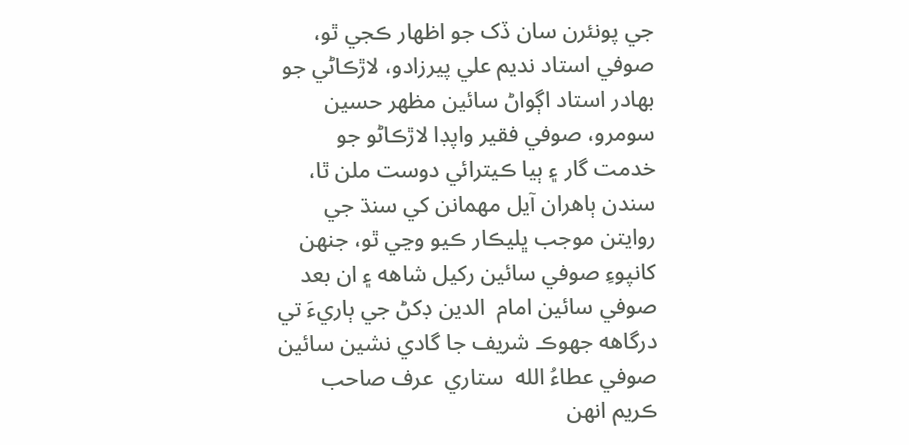جي پونئرن سان ڏک جو اظهار ڪجي ٿو، صوفي استاد نديم علي پيرزادو، لاڙڪاڻي جو بهادر استاد اڳواڻ سائين مظهر حسين سومرو، صوفي فقير واپڊا لاڙڪاڻو جو خدمت گار ۽ ٻيا ڪيترائي دوست ملن ٿا، سندن ٻاهران آيل مهمانن کي سنڌ جي روايتن موجب ڀليڪار ڪيو وڃي ٿو، جنهن کانپوءِ صوفي سائين رکيل شاهه ۽ ان بعد صوفي سائين امام  الدين ڊکڻ جي ٻاريءَ تي درگاهه جهوڪ شريف جا گادي نشين سائين صوفي عطاءُ الله  ستاري  عرف صاحب ڪريم انهن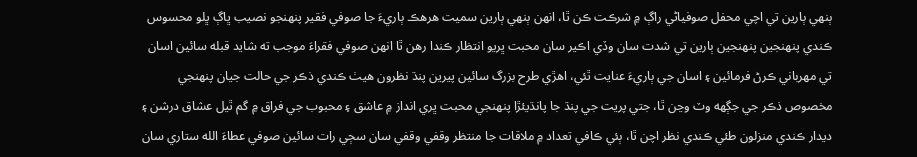ٻنهي ٻارين تي اچي محفل صوفياڻي راڳ ۾ شرڪت ڪن ٿا، انهن ٻنهي ٻارين سميت هرهڪ ٻاريءَ جا صوفي فقير پنهنجو نصيب ڀاڳ ڀلو محسوس ڪندي پنهنجين پنهنجين ٻارين تي شدت سان وڏي اڪير سان محبت ڀريو انتظار ڪندا رهن ٿا انهن صوفي فقراءَ موجب ته شايد قبله سائين اسان تي مهرباني ڪرڻ فرمائين ۽ اسان جي ٻاريءَ عنايت ٿئي، اهڙي طرح بزرگ سائين پيرين پنڌ نظرون هيٺ ڪندي ذڪر جي حالت جيان پنهنجي مخصوص ذڪر جي جڳهه وٽ وڃن ٿا، جتي پريت جي پنڌ جا پانڌيئڙا پنهنجي محبت ڀري انداز ۾ عاشق ۽ محبوب جي فراق ۾ گم ٿيل عشاق درشن ۽ ديدار ڪندي منزلون طئي ڪندي نظر اچن ٿا، ٻئي ڪافي تعداد ۾ ملاقات جا منتظر وقفي وقفي سان سڄي رات سائين صوفي عطاءَ الله ستاري سان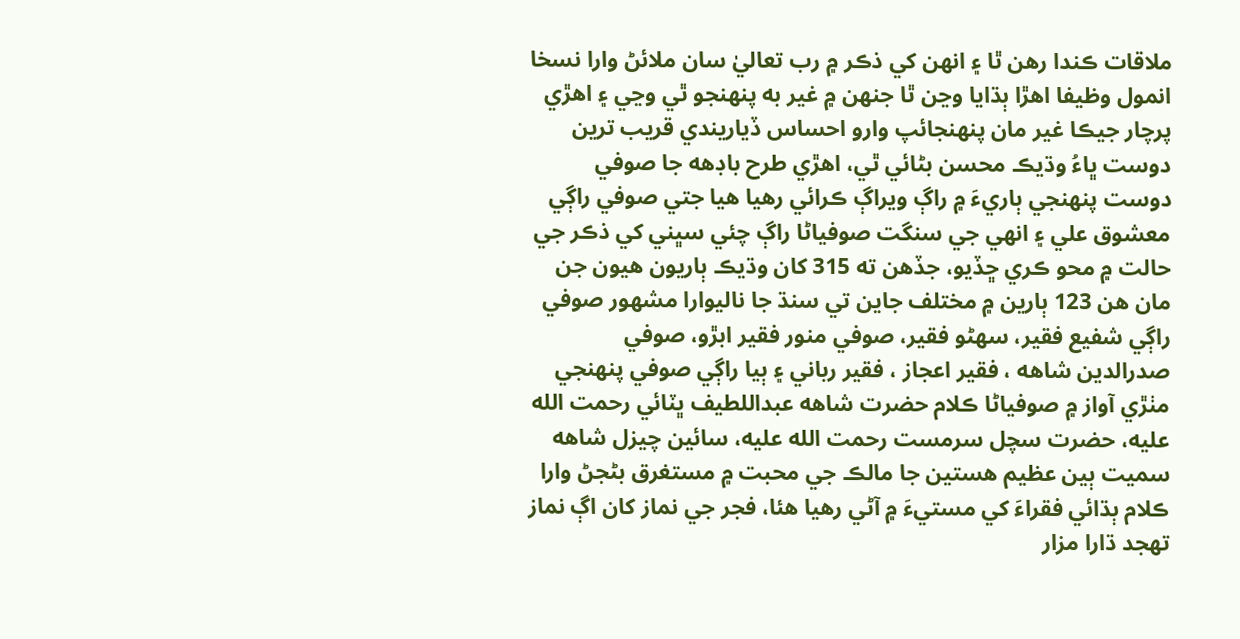ملاقات ڪندا رهن ٿا ۽ انهن کي ذڪر ۾ رب تعاليٰ سان ملائڻ وارا نسخا انمول وظيفا اهڙا ٻڌايا وڃن ٿا جنهن ۾ غير به پنهنجو ٿي وڃي ۽ اهڙي پرچار جيڪا غير مان پنهنجائپ وارو احساس ڏياريندي قريب ترين دوست ڀاءُ وڌيڪ محسن بڻائي ٿي، اهڙي طرح باڊهه جا صوفي دوست پنهنجي ٻاريءَ ۾ راڳ ويراڳ ڪرائي رهيا هيا جتي صوفي راڳي معشوق علي ۽ انهي جي سنگت صوفياڻا راڳ چئي سڀني کي ذڪر جي حالت ۾ محو ڪري ڇڏيو، جڏهن ته 315 کان وڌيڪ ٻاريون هيون جن مان هن 123 ٻارين ۾ مختلف جاين تي سنڌ جا ناليوارا مشهور صوفي راڳي شفيع فقير، سهڻو فقير، صوفي منور فقير ابڙو، صوفي صدرالدين شاهه ، فقير اعجاز ، فقير رباني ۽ ٻيا راڳي صوفي پنهنجي مٺڙي آواز ۾ صوفياڻا ڪلام حضرت شاهه عبداللطيف ڀٽائي رحمت الله عليه، حضرت سچل سرمست رحمت الله عليه، سائين چيزل شاهه سميت ٻين عظيم هستين جا مالڪ جي محبت ۾ مستغرق بڻجڻ وارا ڪلام ٻڌائي فقراءَ کي مستيءَ ۾ آڻي رهيا هئا، فجر جي نماز کان اڳ نماز تهجد ڌارا مزار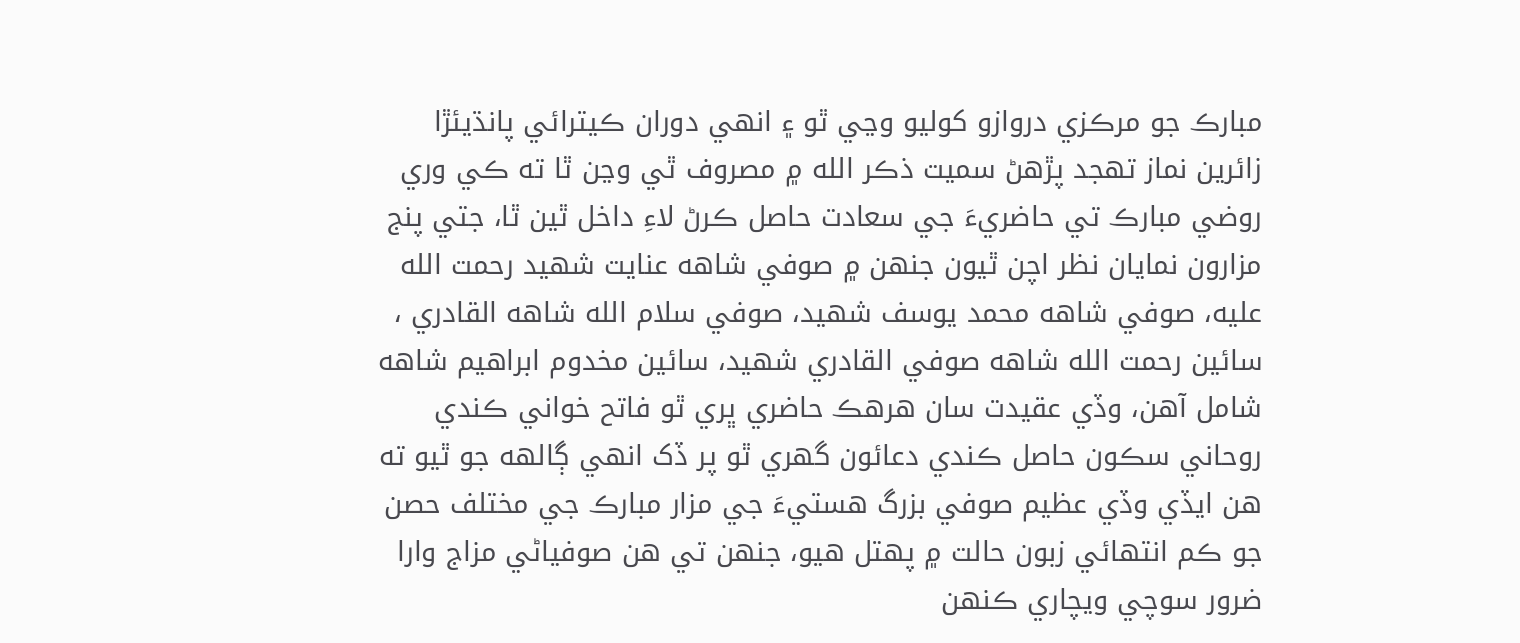مبارڪ جو مرڪزي دروازو کوليو وڃي ٿو ۽ انهي دوران ڪيترائي پانڌيئڙا زائرين نماز تهجد پڙهڻ سميت ذڪر الله ۾ مصروف ٿي وڃن ٿا ته ڪي وري روضي مبارڪ تي حاضريءَ جي سعادت حاصل ڪرڻ لاءِ داخل ٿين ٿا، جتي پنج مزارون نمايان نظر اچن ٿيون جنهن ۾ صوفي شاهه عنايت شهيد رحمت الله عليه، صوفي شاهه محمد يوسف شهيد، صوفي سلام الله شاهه القادري ، سائين رحمت الله شاهه صوفي القادري شهيد، سائين مخدوم ابراهيم شاهه شامل آهن، وڏي عقيدت سان هرهڪ حاضري ڀري ٿو فاتح خواني ڪندي روحاني سڪون حاصل ڪندي دعائون گهري ٿو پر ڏک انهي ڳالهه جو ٿيو ته هن ايڏي وڏي عظيم صوفي بزرگ هستيءَ جي مزار مبارڪ جي مختلف حصن جو ڪم انتهائي زبون حالت ۾ پهتل هيو، جنهن تي هن صوفياڻي مزاج وارا ضرور سوچي ويچاري ڪنهن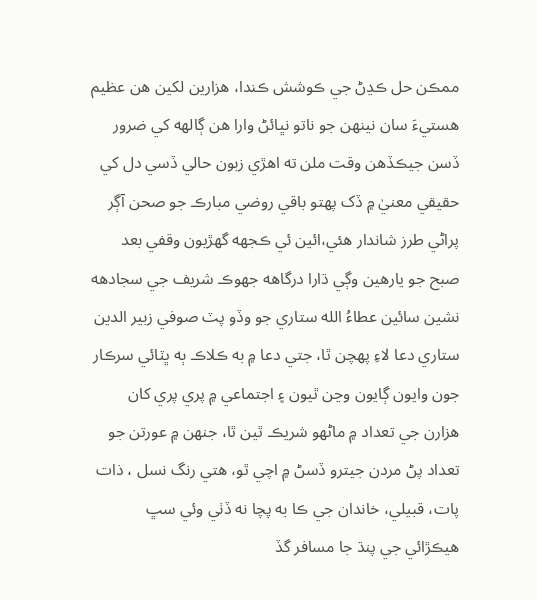ممڪن حل ڪڍڻ جي ڪوشش ڪندا، هزارين لکين هن عظيم هستيءَ سان نينهن جو ناتو نڀائڻ وارا هن ڳالهه کي ضرور ڏسن جيڪڏهن وقت ملن ته اهڙي زبون حالي ڏسي دل کي حقيقي معنيٰ ۾ ڏک پهتو باقي روضي مبارڪ جو صحن آڳر پراڻي طرز شاندار هئي،ائين ئي ڪجهه گهڙيون وقفي بعد صبح جو يارهين وڳي ڌارا درگاهه جهوڪ شريف جي سجادهه نشين سائين عطاءُ الله ستاري جو وڏو پٽ صوفي زبير الدين ستاري دعا لاءِ پهچن ٿا، جتي دعا ۾ به ڪلاڪ ٻه ڀٽائي سرڪار جون وايون ڳايون وڃن ٿيون ۽ اجتماعي ۾ پري پري کان هزارن جي تعداد ۾ ماڻهو شريڪ ٿين ٿا، جنهن ۾ عورتن جو تعداد پڻ مردن جيترو ڏسڻ ۾ اچي ٿو، هتي رنگ نسل ، ذات پات، قبيلي، خاندان جي ڪا به پچا نه ڏٺي وئي سڀ هيڪڙائي جي پنڌ جا مسافر گڏ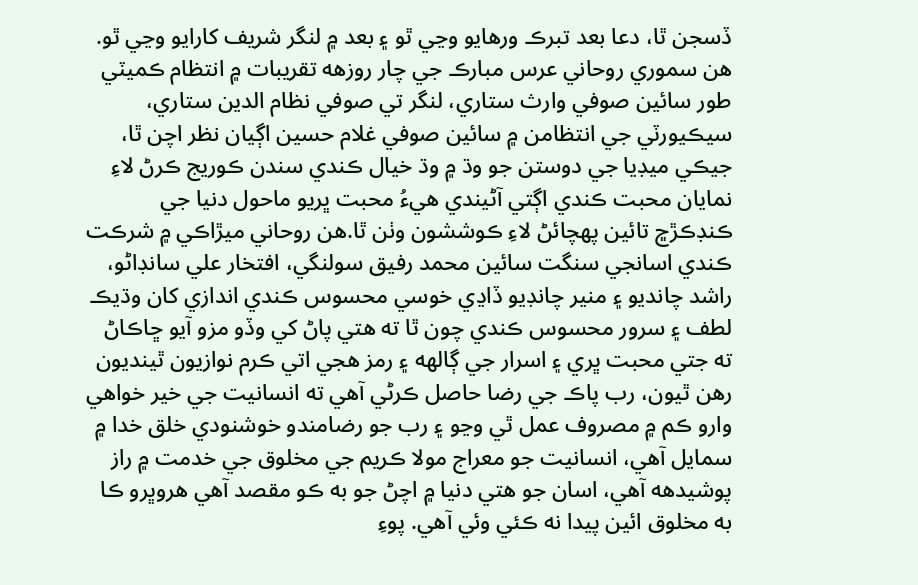ڏسجن ٿا، دعا بعد تبرڪ ورهايو وڃي ٿو ۽ بعد ۾ لنگر شريف کارايو وڃي ٿو. هن سموري روحاني عرس مبارڪ جي چار روزهه تقريبات ۾ انتظام ڪميٽي طور سائين صوفي وارث ستاري، لنگر تي صوفي نظام الدين ستاري، سيڪيورٽي جي انتظامن ۾ سائين صوفي غلام حسين اڳيان نظر اچن ٿا، جيڪي ميڊيا جي دوستن جو وڌ ۾ وڌ خيال ڪندي سندن ڪوريج ڪرڻ لاءِ نمايان محبت ڪندي اڳتي آڻيندي هيءُ محبت ڀريو ماحول دنيا جي ڪنڊڪڙڇ تائين پهچائڻ لاءِ ڪوششون وٺن ٿا.هن روحاني ميڙاڪي ۾ شرڪت ڪندي اسانجي سنگت سائين محمد رفيق سولنگي، افتخار علي سانڊاڻو، راشد چانديو ۽ منير چانڊيو ڏاڍي خوسي محسوس ڪندي اندازي کان وڌيڪ لطف ۽ سرور محسوس ڪندي چون ٿا ته هتي پاڻ کي وڏو مزو آيو ڇاڪاڻ ته جتي محبت ڀري ۽ اسرار جي ڳالهه ۽ رمز هجي اتي ڪرم نوازيون ٿينديون رهن ٿيون، رب پاڪ جي رضا حاصل ڪرڻي آهي ته انسانيت جي خير خواهي وارو ڪم ۾ مصروف عمل ٿي وڃو ۽ رب جو رضامندو خوشنودي خلق خدا ۾ سمايل آهي، انسانيت جو معراج مولا ڪريم جي مخلوق جي خدمت ۾ راز پوشيدهه آهي، اسان جو هتي دنيا ۾ اچڻ جو به ڪو مقصد آهي هروڀرو ڪا به مخلوق ائين پيدا نه ڪئي وئي آهي. پوءِ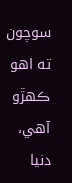سوچون ته اهو ڪهڙو آهي، دنيا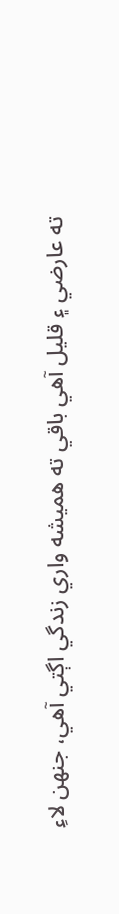ته عارضي ۽ قليل آهي باقي ته هميشه واري زندگي اڳتي آهي، جنهن لاءِ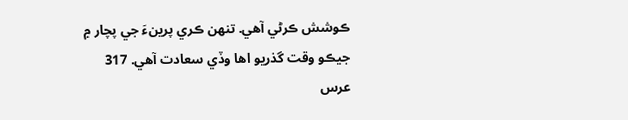ڪوشش ڪرڻي آهي. تنهن ڪري پرينءَ جي پچار ۾ جيڪو وقت گذريو اها وڏي سعادت آهي. 317 عرس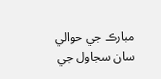مبارڪ جي حوالي سان سجاول جي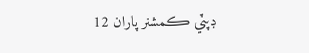ڊپٽي ڪمشنر پاران 12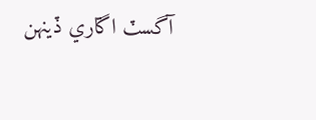آگسٽ اڱاري ڏينهن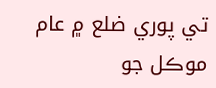تي پوري ضلع ۾ عام موڪل جو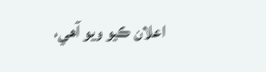اعلان ڪيو ويو آهي،